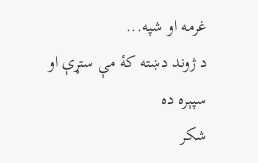غرمه او شپه...
د ژوند دښته کۀ مې ستړې او سپېره ده
شکر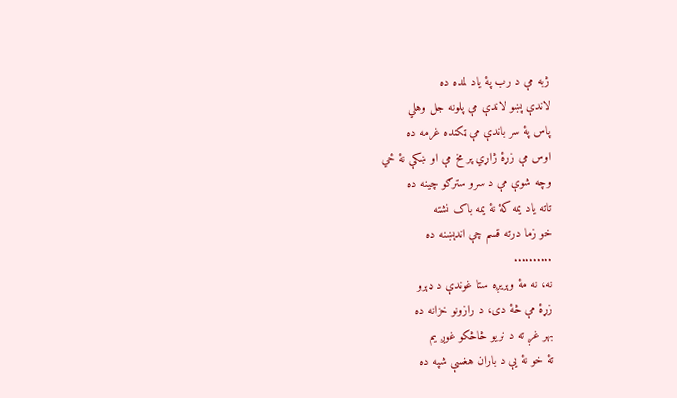ژبه مې د رب پۀ یاد لمده ده
لاندې پښو لاندې مې پلونه جل وهلي
پاس پۀ سر باندې مې ټکنده غرمه ده
اوس مې زړۀ ژاړي پر مخ مې او ښکې نۀ ځي
وچه شوې مې د سرو سترګو چینه ده
تاته یاد یمه کۀ نۀ یمه باک نشته
خو زما درته قسم چې اندېښنه ده
..........
نه، نه مۀ وېریږه ستا غوندې د ډېرو
زړۀ مې څۀ دی، د رازونو خزانه ده
بهر غږ ته د نریو څاڅکو غوږ یم
تۀ خو نۀ یې د باران هغسې شپه ده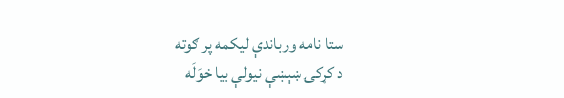ستا نامه ورباندې لیکمه پر ګوته
د کړکۍ ښېښې نیولې بیا خوَلَه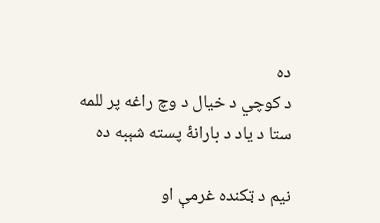ده
د کوچي د خیال د وچ راغه پر للمه
ستا د یاد د بارانۀ پسته شېبه ده

نیم د ټکنده غرمې او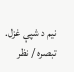نیم د شپې غزل.
تبصره / نظر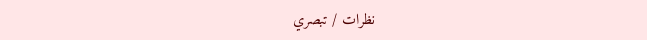نظرات / تبصري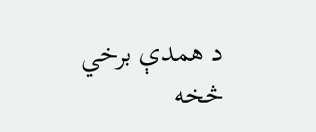د همدې برخي څخه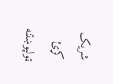شریک کړئ
ټولپوښتنه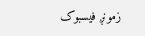زمونږ فيسبوک